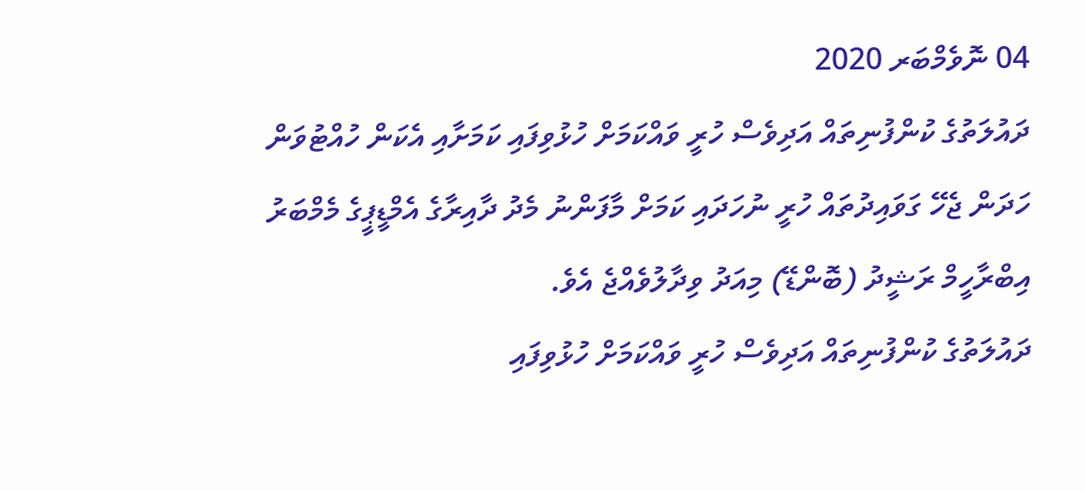04 ނޮވެމްބަރ 2020
ދައުލަތުގެ ކުންފުނިތައް އަދިވެސް ހުރީ ވައްކަމަށް ހުޅުވިފައި ކަމަށާއި އެކަން ހުއްޓުވަން ހަދަން ޖެހޭ ގަވައިދުތައް ހުރީ ނުހަދައި ކަމަށް މާފަންނު މެދު ދާއިރާގެ އެމްޑީޕީގެ މެމްބަރު އިބްރާހީމް ރަޝީދު (ބޮންޑޭ) މިއަދު ވިދާލުވެއްޖެ އެވެ.
ދައުލަތުގެ ކުންފުނިތައް އަދިވެސް ހުރީ ވައްކަމަށް ހުޅުވިފައި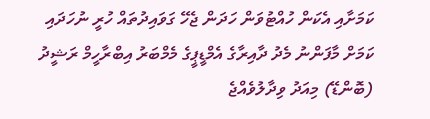ކަމަށާއި އެކަން ހުއްޓުވަން ހަދަން ޖެހޭ ގަވައިދުތައް ހުރީ ނުހަދައި ކަމަށް މާފަންނު މެދު ދާއިރާގެ އެމްޑީޕީގެ މެމްބަރު އިބްރާހީމް ރަޝީދު (ބޮންޑޭ) މިއަދު ވިދާލުވެއްޖެ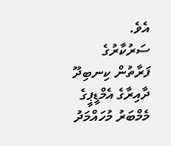އެވެ.
ސަރުކާރުގެ ފަރާތުން ކިނބިދޫ ދާއިރާގެ އެމްޑީޕީގެ މެމްބަރު މުހައްމަދު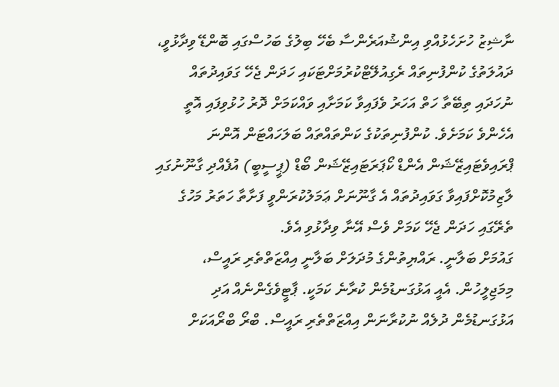ނާޝިޒު ހުށަހެޅުއްވި އިންޝުއަރެންސާ ބެހޭ ބިލުގެ ބަހުސްގައި ބޮންޑޭ ވިދާޅުވީ، ދައުލަތުގެ ކުންފުނިތައް ރެގިއުލޭޓްކުރުމަށްޓަކައި ހަދަން ޖެހޭ ގަވައިދުތައް ނުހަދައި ތިބޭތާ ހަތް އަހަރު ވެފައިވާ ކަމަށާއި ވައްކަމަށް ދޮރު ހުޅުވިފައި އޮތީ އެހެންވެ ކަމަށެވެ. ކުންފުނިތަކުގެ ކަންތައްތައް ބަލަހައްޓަން އޮންނަ ޕްރައިވެޓައިޒޭޝަން އެންޑް ކޯޕަރަޓައިޒޭޝަން ބޯޑް (ޕީސީބީ) އުފެއްދި ގާނޫނުގައި ލާޒިމުކޮށްފައިވާ ގަވައިދުތައް އެ ގާނޫނަށް ޢަމަލުކުރަންވީ ފަށާތާ ހަތަރު މަހުގެ ތެރޭގައި ހަދަން ޖެހޭ ކަމަށް ވެސް އޭނާ ވިދާޅުވި އެވެ.
ގައުމަށް ބަލާނީ. ރައްޔިތުންގެ މުދަލަށް ބަލާނީ އިއްޒަތްތެރި ރައީސް، މިމަޖިލީހުން. އެއީ އަޅުގަނޑުމެން ކުރާނެ ކަމަކީ. ޕާޓީވެގެންނެއް އަދި އަޅުގަނޑުމެން ދުލެއް ނުކުރާނަން އިއްޒަތްތެރި ރައީސް. ބްރޯ ބްރޯއަކަށް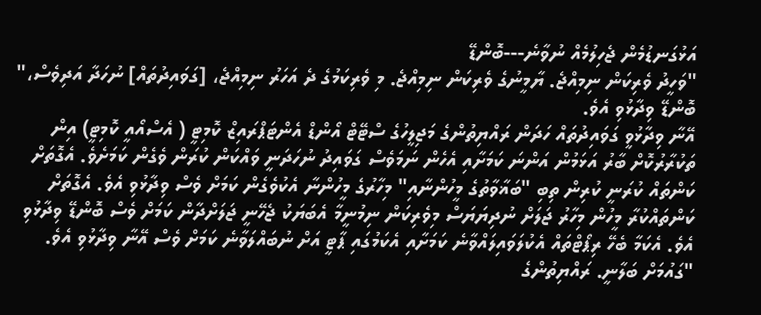އަޅުގަނޑުމެން ޖެހިލުމެއް ނުވާނެ---ބޮންޑޭ
"ވަހީދު ވެރިކަން ނިމިއްޖެ. ޔާމީނުގެ ވެރިކަން ނިމިއްޖެ. މި ވެރިކަމުގެ ދެ އަހަރު ނިމިއްޖެ، [ގަވައިދުތައް] ނުހަދާ އަދިވެސް،" ބޮންޑޭ ވިދާޅުވި އެވެ.
އޭނާ ވިދާޅުވީ ގަވައިދުތައް ހަދަން ރައްޔިތުންގެ މަޖިލީހުގެ ސްޓޭޓް އޯންޑް އެންޓަޕްރައިޒް ކޮމިޓީ ( އެސްއޯއީ ކޮމިޓީ) އިން ތަކުރާރުކޮށް ބާރު އަޅަމުން އަންނަ ކަމަށާއި އެހެން ނަމަވެސް ގަވައިދު ނުހަދަނީ ވައްކަން ކުރަން ވެގެން ކަމަށެވެ. އެގޮތަށް ކަންތައް ކުރަނީ ކުރިން ތިބި "ބަޣާވާތުގެ މީހުންނާއި" މިހާރުގެ މީހުންނާ އެކުވެގެން ކަމަށް ވެސް ވިދާޅުވި އެވެ. އެގޮތަށް ކަންތައްކުރާ މީހުން މިހާރު ޖަލަށް ނުދިޔަޔަސް މިވެރިކަން ނިމުނީމާ އެބަޔަކު ޖެހޭނީ ޖަލަށްދާން ކަމަށް ވެސް ބޮންޑޭ ވިދާޅުވި އެވެ. އެކަމާ ބެހޭ ރިޕޯޓްތައް އެކުލަވައިލައްވާނެ ކަމަށާއި އެކަމުގައި ޕާޓީ އަށް ނުބައްލަވާނެ ކަމަށް ވެސް އޭނާ ވިދާޅުވި އެވެ.
"ގައުމަށް ބަލާނީ. ރައްޔިތުންގެ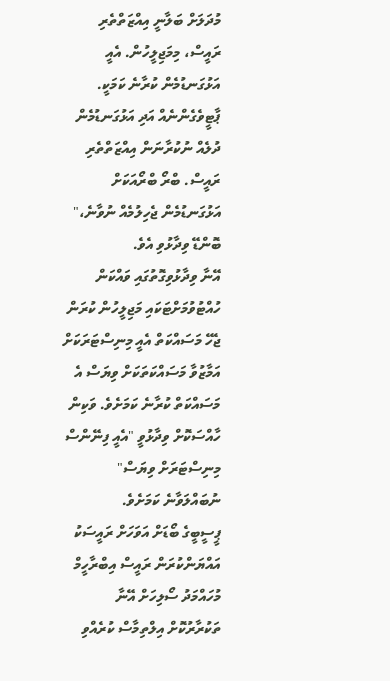މުދަލަށް ބަލާނީ އިއްޒަތްތެރި ރައީސް، މިމަޖިލީހުން. އެއީ އަޅުގަނޑުމެން ކުރާނެ ކަމަކީ. ޕާޓީވެގެންނެއް އަދި އަޅުގަނޑުމެން ދުލެއް ނުކުރާނަން އިއްޒަތްތެރި ރައީސް. ބްރޯ ބްރޯއަކަށް އަޅުގަނޑުމެން ޖެހިލުމެއް ނުވާނެ،" ބޮންޑޭ ވިދާޅުވި އެވެ.
އޭނާ ވިދާޅުވިގޮތުގައި ވައްކަން ހުއްޓުވުމަށްޓަކައި މަޖިލީހުން ކުރަން ޖެހޭ މަސައްކަތް އެއީ މިނިސްޓަރަކަށް އަމާޒުވާ މަސައްކަތަކަށް ވިޔަސް އެ މަސައްކަތް ކުރާނެ ކަމަށެވެ. ވަކިން ހާއްސަކޮށް ވިދާޅުވީ "އެއީ ފިނޭންސް މިނިސްޓަރަށް ވިޔަސް" ނުބައްލަވާނެ ކަމަށެވެ.
ޕީސީބީގެ ބޯޑަށް އަވަހަށް ރައީސަކު އައްޔަންކުރަން ރައީސް އިބްރާހީމް މުހައްމަދު ސޯލިހަށް އޭނާ ތަކުރާރުކޮށް އިލްތިމާސް ކުރެއްވި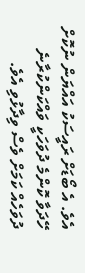އެވެ. އެ ބޯޑަށް ރައީސަކު އައްޔަން ނުކޮށް ހޭދަވާ ކޮންމެ ދުވަހަކީ ވައްކަންކުރާނެ ދުވަހެއް ކަމަށް ވެސް ވިދާޅުވި އެވެ.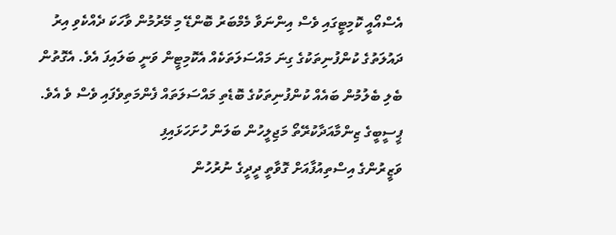އެސްއޯއީ ކޮމިޓީގައި ވެސް އިންނަވާ މެމްބަރު ބޮންޑޭ މި މޭރުމުން ވާހަކަ ދެއްކެވި އިރު ދައުލަތުގެ ކުންފުނިތަކުގެ ގިނަ މައްސަލަތަކެއް އެކޮމިޓީން ވަނީ ބަލައިފަ އެވެ. އެގޮތުން ބެލި ބެލުމުން ބައެއް ކުންފުނިތަކުގެ ބޮޑެތި މައްސަލަތައް ފެންމަތިވެފައި ވެސް ވެ އެވެ.
ޕީސީބީގެ ޒިންމާއަދާކުރޭތޯ މަޖިލީހުން ބަލަން ހުށަހަޅައިފި
ވަޒީރުންގެ އިސްތިއުފާއަށް ގޮވާތީ ދީދީގެ ނުރުހުން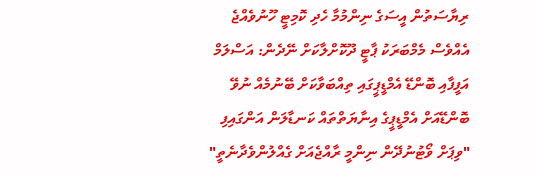ރިޔާސަތުން އީސަގެ ނިންމުމާ ހެދި ކޮމިޓީ ހޫނުވެއްޖެ
އެއްވެސް މެމްބަރަކު ޕާޓީ ދޫކޮށްލާކަށް ނޭދެން: އަސްލަމް
އަފީފާއި ބޮންޑޭ އެމްޑީޕީގައި ތިއްބަވާކަށް ބޭނުމެއް ނުވޭ
ބޮންޑޭއަށް އެމްޑީޕީގެ އިނާޔަތްތައް ކަނޑާލަން އަންގައިފި
"ވިޕަށް ވޯޓުނުދޭން ނިންމީ ރާއްޖެއަށް ގެއްލުންވެދާނެތީ"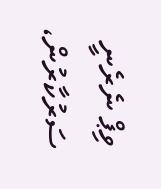ވިޕް ނެރެނީ ސަރުކާރުން،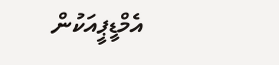އެމްޑީޕީއަކުން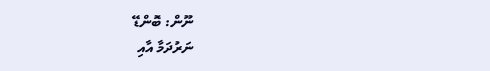ނޫން: ބޮންޑޭ
ނަރުދަމާ އާއި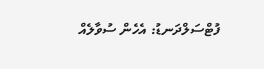ފުޓްސަލްދަނޑު: އެހެން ސުވާލެއް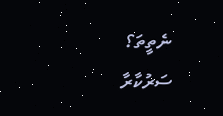ނެތީތަ؟
ސަރުކާރާ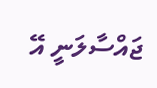ޖައްސާލަނީ އޭ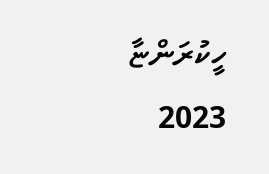ހީކުރަންޏާ 2023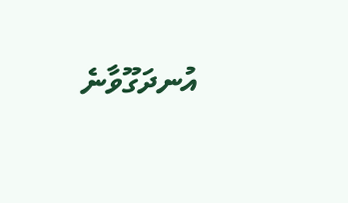އުނދަގޫވާނެ